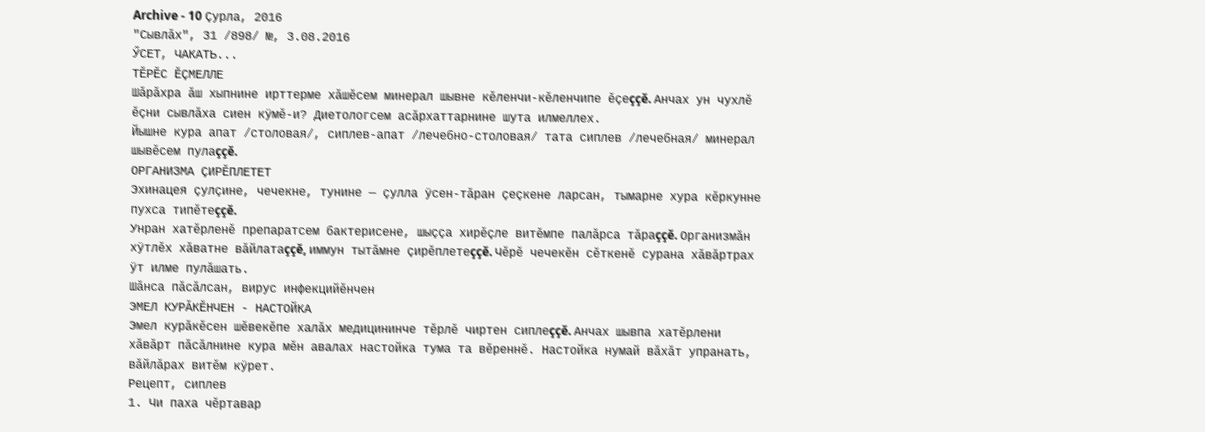Archive - 10 Çурла, 2016
"Сывлăх", 31 /898/ №, 3.08.2016
ӲСЕТ, ЧАКАТЬ...
ТĔРĔС ĔÇМЕЛЛЕ
Шăрăхра ăш хыпнине ирттерме хăшĕсем минерал шывне кĕленчи-кĕленчипе ĕçеççĕ. Анчах ун чухлĕ ĕçни сывлăха сиен кÿмĕ-и? Диетологсем асăрхаттарнине шута илмеллех.
Йышне кура апат /столовая/, сиплев-апат /лечебно-столовая/ тата сиплев /лечебная/ минерал шывĕсем пулаççĕ.
ОРГАНИЗМА ÇИРĔПЛЕТЕТ
Эхинацея çулçине, чечекне, тунине — çулла ÿсен-тăран çеçкене ларсан, тымарне хура кĕркунне пухса типĕтеççĕ.
Унран хатĕрленĕ препаратсем бактерисене, шыççа хирĕçле витĕмпе палăрса тăраççĕ. Организмăн хÿтлĕх хăватне вăйлатаççĕ, иммун тытăмне çирĕплетеççĕ. Чĕрĕ чечекĕн сĕткенĕ сурана хăвăртрах ÿт илме пулăшать.
Шăнса пăсăлсан, вирус инфекцийĕнчен
ЭМЕЛ КУРĂКĔНЧЕН - НАСТОЙКА
Эмел курăкĕсен шĕвекĕпе халăх медицининче тĕрлĕ чиртен сиплеççĕ. Анчах шывпа хатĕрлени хăвăрт пăсăлнине кура мĕн авалах настойка тума та вĕреннĕ. Настойка нумай вăхăт упранать, вăйлăрах витĕм кÿрет.
Рецепт, сиплев
1. Чи паха чĕртавар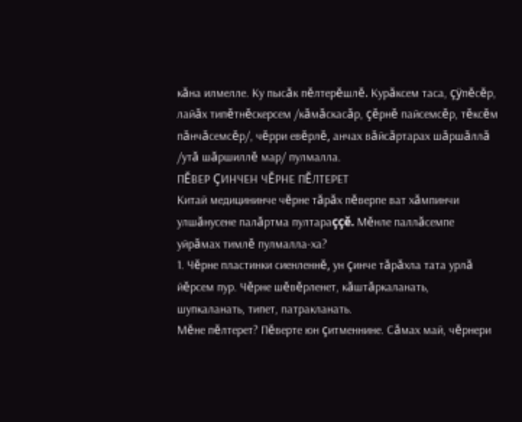кăна илмелле. Ку пысăк пĕлтерĕшлĕ. Курăксем таса, çÿпĕсĕр, лайăх типĕтнĕскерсем /кăмăскасăр, çĕрнĕ пайсемсĕр, тĕксĕм пăнчăсемсĕр/, чĕрри евĕрлĕ, анчах вăйсăртарах шăршăллă /утă шăршиллĕ мар/ пулмалла.
ПĔВЕР ÇИНЧЕН ЧĔРНЕ ПĔЛТЕРЕТ
Китай медицининче чĕрне тăрăх пĕверпе ват хăмпинчи улшăнусене палăртма пултараççĕ. Мĕнле паллăсемпе уйрăмах тимлĕ пулмалла-ха?
1. Чĕрне пластинки сиенленнĕ, ун çинче тăрăхла тата урлă йĕрсем пур. Чĕрне шĕвĕрленет, кăштăркаланать, шупкаланать, типет, патракланать.
Мĕне пĕлтерет? Пĕверте юн çитменнине. Сăмах май, чĕрнери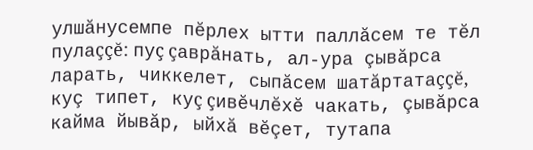улшăнусемпе пĕрлех ытти паллăсем те тĕл пулаççĕ: пуç çаврăнать, ал-ура çывăрса ларать, чиккелет, сыпăсем шатăртатаççĕ, куç типет, куç çивĕчлĕхĕ чакать, çывăрса кайма йывăр, ыйхă вĕçет, тутапа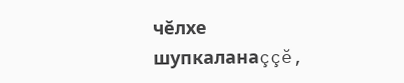чĕлхе шупкаланаççĕ,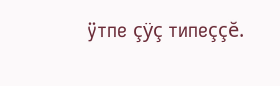ÿтпе çÿç типеççĕ.